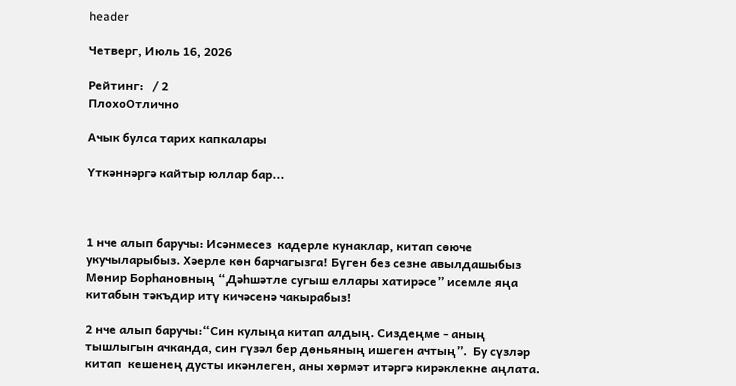header

Четверг, Июль 16, 2026

Рейтинг:   / 2
ПлохоОтлично

Ачык булса тарих капкалары

Үткәннәргә кайтыр юллар бар...



1 нче алып баручы: Исәнмесез  кадерле кунаклар, китап сөюче укучыларыбыз. Хәерле көн барчагызга! Бүген без сезне авылдашыбыз Мөнир Борһановның “Дәһшәтле сугыш еллары хатирәсе” исемле яңа китабын тәкъдир итү кичәсенә чакырабыз!

2 нче алып баручы:“Син кулыңа китап алдың. Сиздеңме - аның тышлыгын ачканда, син гүзәл бер дөньяның ишеген ачтың”.  Бу сүзләр китап  кешенең дусты икәнлеген, аны хөрмәт итәргә кирәклекне аңлата.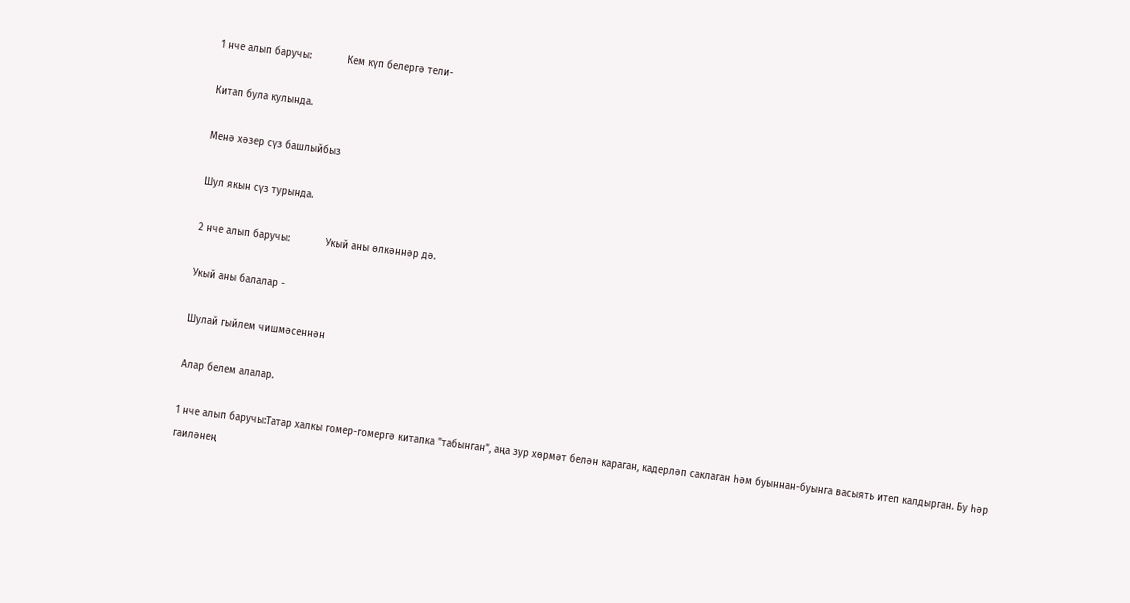1 нче алып баручы:            Кем күп белергә тели-

Китап була кулында.

Менә хәзер сүз башлыйбыз

Шул якын сүз турында.

2 нче алып баручы:            Укый аны өлкәннәр дә.

Укый аны балалар -

Шулай гыйлем чишмәсеннән

Алар белем алалар.

1 нче алып баручы:Татар халкы гомер-гомергә китапка "табынган”, аңа зур хөрмәт белән караган, кадерләп саклаган һәм буыннан-буынга васыять итеп калдырган. Бу һәр гаиләнең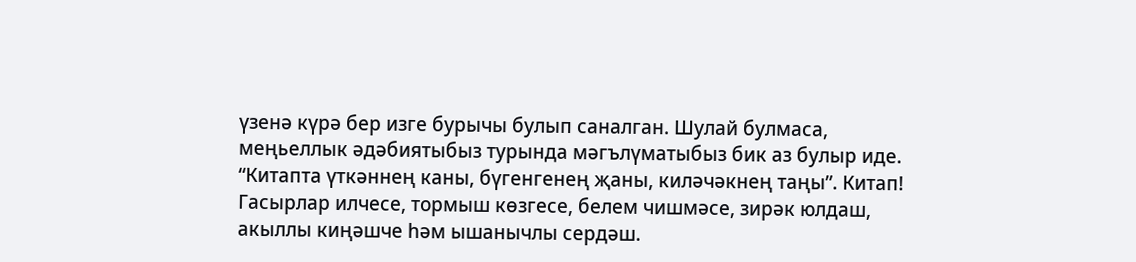үзенә күрә бер изге бурычы булып саналган. Шулай булмаса, меңьеллык әдәбиятыбыз турында мәгълүматыбыз бик аз булыр иде. “Китапта үткәннең каны, бүгенгенең җаны, киләчәкнең таңы”. Китап! Гасырлар илчесе, тормыш көзгесе, белем чишмәсе, зирәк юлдаш, акыллы киңәшче һәм ышанычлы сердәш.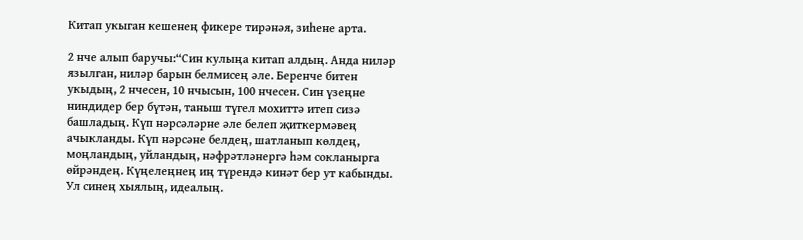Китап укыган кешенең фикере тирәнәя, зиһене арта.

2 нче алып баручы:“Син кулыңа китап алдың. Анда ниләр язылган, ниләр барын белмисең әле. Беренче битен укыдың, 2 нчесен, 10 нчысын, 100 нчесен. Син үзеңне ниндидер бер бүтән, таныш түгел мохиттә итеп сизә башладың. Күп нәрсәләрне әле белеп җиткермәвең ачыкланды. Күп нәрсәне белдең, шатланып көлдең, моңландың, уйландың, нәфрәтләнергә һәм сокланырга өйрәндең. Күңелеңнең иң түрендә кинәт бер ут кабынды. Ул синең хыялың, идеалың.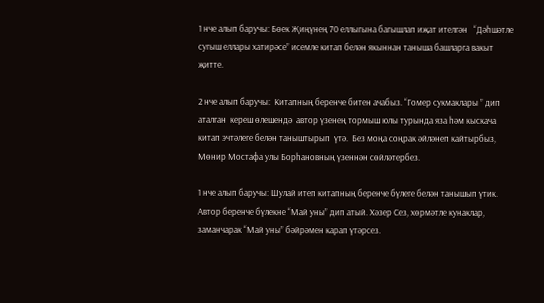1 нче алып баручы: Бөек Җиңүнең 70 еллыгына багышлап иҗат ителгән   “Дәһшәтле сугыш еллары хатирәсе” исемле китап белән якыннан таныша башларга вакыт җитте.

2 нче алып баручы:  Китапның беренче битен ачабыз. “Гомер сукмаклары ” дип аталган  кереш өлешендә  автор үзенең тормыш юлы турында яза һәм кыскача китап эчтәлеге белән таныштырып  үтә.  Без моңа соңрак әйләнеп кайтырбыз, Мөнир Мостафа улы Борһановның үзеннән сөйләтербез.

1 нче алып баручы: Шулай итеп китапның беренче бүлеге белән танышып үтик. Автор беренче бүлекне “Май уны” дип атый. Хәзер Сез, хөрмәтле кунаклар, заманчарак “Май уны” бәйрәмен карап үтәрсез.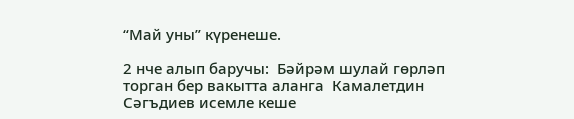“Май уны” күренеше.

2 нче алып баручы:  Бәйрәм шулай гөрләп торган бер вакытта аланга  Камалетдин Сәгъдиев исемле кеше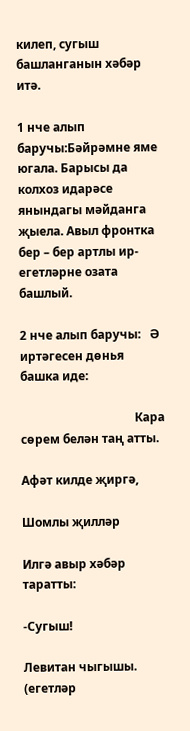килеп, сугыш башланганын хәбәр итә.

1 нче алып баручы:Бәйрәмне яме югала. Барысы да колхоз идарәсе янындагы мәйданга җыела. Авыл фронтка бер – бер артлы ир-егетләрне озата башлый.

2 нче алып баручы:   Ә иртәгесен дөнья башка иде:

                                      Кара сөрем белән таң атты.

Афәт килде җиргә,

Шомлы җилләр

Илгә авыр хәбәр таратты:

-Сугыш!

Левитан чыгышы. (егетләр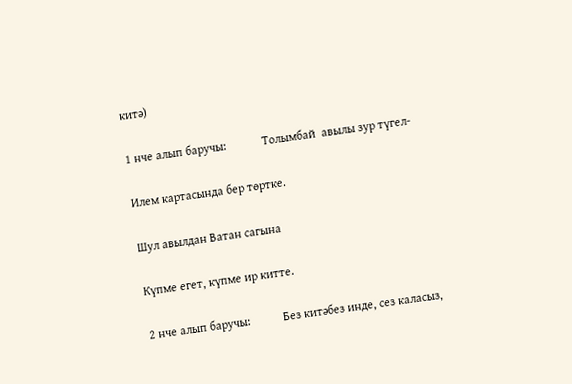китә)

1 нче алып баручы:            Толымбай  авылы зур түгел-

Илем картасында бер төртке.

Шул авылдан Ватан сагына

Күпме егет, күпме ир китте.

2 нче алып баручы:           Без китәбез инде, сез каласыз,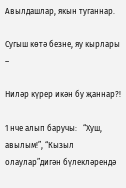Авылдашлар, якын туганнар.

Сугыш көтә безне, яу кырлары –

Ниләр күрер икән бу җаннар?!

1 нче алып баручы:   “Хуш, авылым!”, “Кызыл олаулар”дигән бүлекләрендә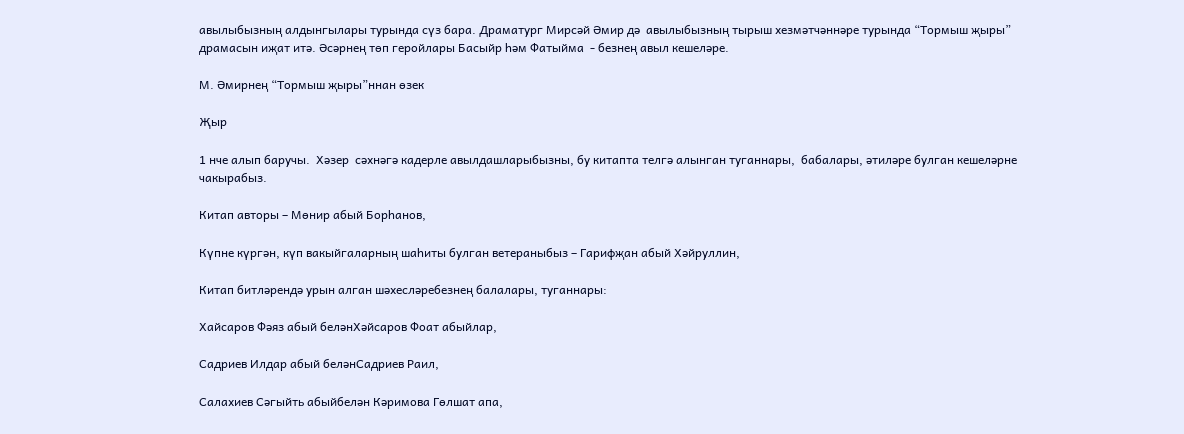авылыбызның алдынгылары турында сүз бара. Драматург Мирсәй Әмир дә  авылыбызның тырыш хезмәтчәннәре турында “Тормыш җыры” драмасын иҗат итә. Әсәрнең төп геройлары Басыйр һәм Фатыйма  - безнең авыл кешеләре.

М. Әмирнең “Тормыш җыры”ннан өзек

Җыр

1 нче алып баручы.  Хәзер  сәхнәгә кадерле авылдашларыбызны, бу китапта телгә алынган туганнары,  бабалары, әтиләре булган кешеләрне чакырабыз.

Китап авторы – Мөнир абый Борһанов,

Күпне күргән, күп вакыйгаларның шаһиты булган ветераныбыз – Гарифҗан абый Хәйруллин,

Китап битләрендә урын алган шәхесләребезнең балалары, туганнары:

Хайсаров Фәяз абый беләнХәйсаров Фоат абыйлар,

Садриев Илдар абый беләнСадриев Раил,

Салахиев Сәгыйть абыйбелән Кәримова Гөлшат апа,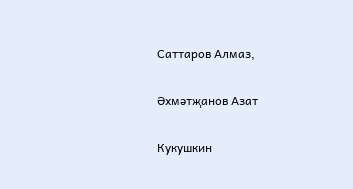Саттаров Алмаз,

Әхмәтҗанов Азат

Кукушкин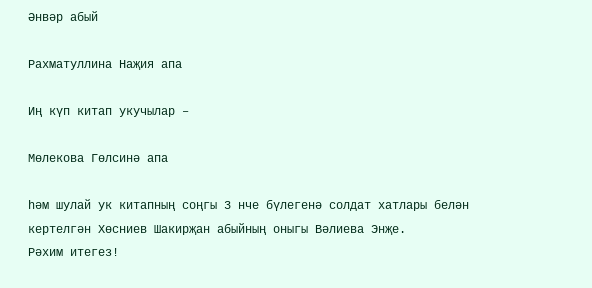Әнвәр абый

Рахматуллина Наҗия апа

Иң күп китап укучылар –

Мөлекова Гөлсинә апа

һәм шулай ук китапның соңгы 3 нче бүлегенә солдат хатлары белән кертелгән Хөсниев Шакирҗан абыйның оныгы Вәлиева Энҗе.            Рәхим итегез!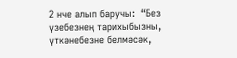2 нче алып баручы:  “Без үзебезнең тарихыбызны, үткәнебезне белмәсәк,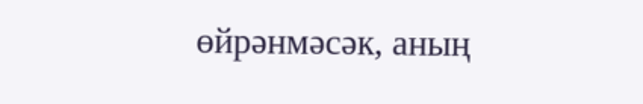өйрәнмәсәк, аның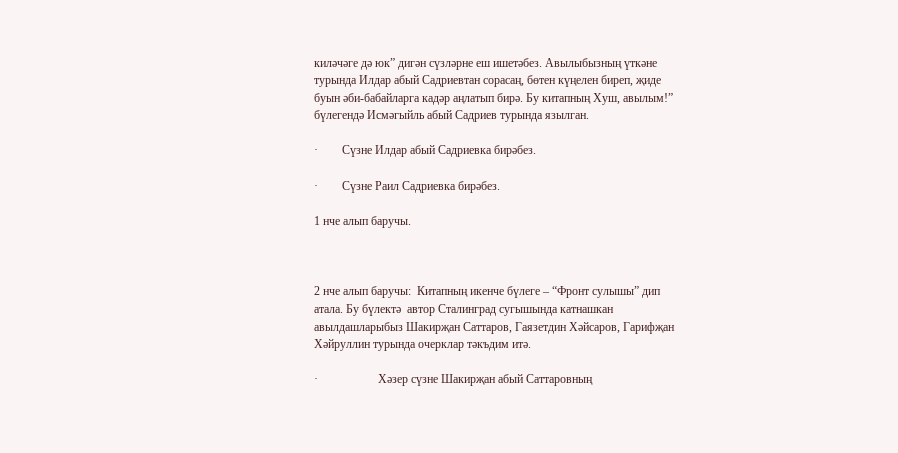киләчәге дә юк” дигән сүзләрне еш ишетәбез. Авылыбызның үткәне турында Илдар абый Садриевтан сорасаң, бөтен күңелен биреп, җиде буын әби-бабайларга кадәр аңлатып бирә. Бу китапның Хуш, авылым!” бүлегендә Исмәгыйль абый Садриев турында язылган.

·        Сүзне Илдар абый Садриевка бирәбез.

·        Сүзне Раил Садриевка бирәбез.

1 нче алып баручы.



2 нче алып баручы:  Китапның икенче бүлеге – “Фронт сулышы” дип атала. Бу бүлектә  автор Сталинград сугышында катнашкан авылдашларыбыз Шакирҗан Саттаров, Гаязетдин Хәйсаров, Гарифҗан Хәйруллин турында очерклар тәкъдим итә.

·                    Хәзер сүзне Шакирҗан абый Саттаровның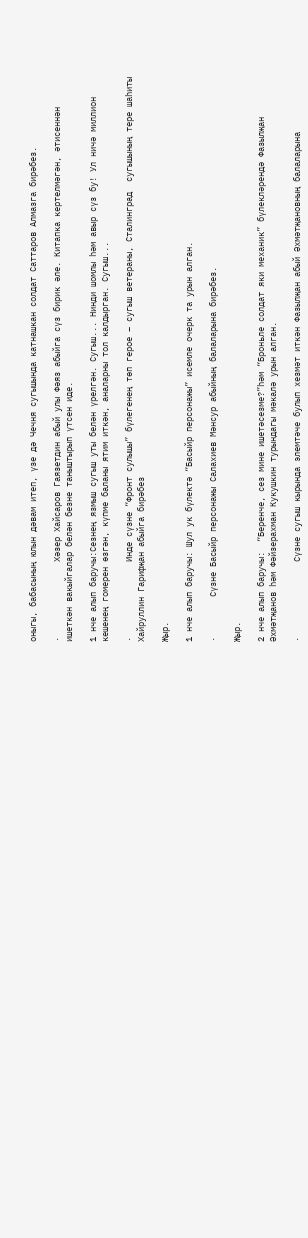оныгы, бабасының юлын дәвам итеп, үзе дә Чечня сугышында катнашкан солдат Саттаров Алмазга бирәбез.

·               Хәзер Хайсаров Гаязетдин абый улы Фәяз абыйга сүз бирик әле. Китапка кертелмәгән, әтисеннән ишеткән вакыйгалар белән безне таныштырып үтсен иде.

1 нче алып баручы:Сезнең язмыш сугыш уты белән үрелгән. Сугыш... Нинди шомлы һәм авыр сүз бу! Ул ничә миллион кешенең гомерен өзгән, күпме баланы ятим иткән, аналарны тол калдырган. Сугыш...

·               Инде сүзне “Фронт сулышы” бүлегенең төп герое – сугыш ветераны, Сталинград  сугышының тере шаһиты Хайруллин Гарифҗан абыйга бирәбез

Җыр.

1 нче алып баручы: Шул ук бүлектә “Басыйр персонажы” исемле очерк та урын алган.

·        Сүзне Басыйр персонажы Салахиев Мәнсур абыйның балаларына бирәбез.

Җыр.

2 нче алып баручы:  “Беренче, сез мине ишетәсезме?”һәм “Броньле солдат яки механик” бүлекләрендә Фазылҗан Әхмәтҗанов һәм Фәйзерахман Кукушкин турындагы мәкалә урын алган.

·               Сүзне сугыш кырында элемтәче булып хезмәт иткән Фазылҗан абый Әхмәтҗановның балаларына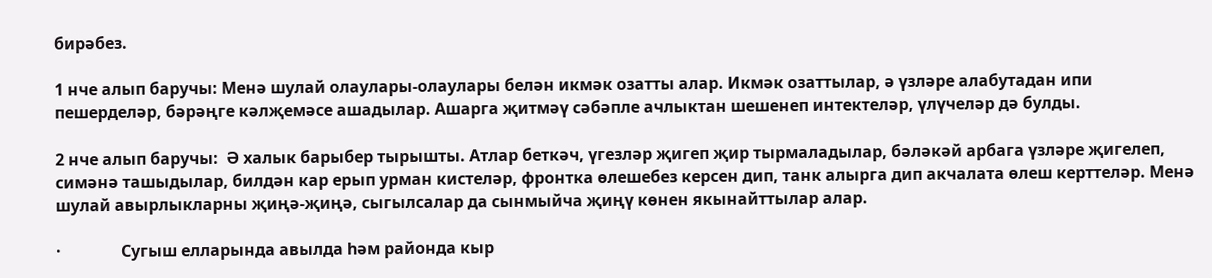бирәбез.

1 нче алып баручы: Менә шулай олаулары-олаулары белән икмәк озатты алар. Икмәк озаттылар, ә үзләре алабутадан ипи пешерделәр, бәрәңге кәлҗемәсе ашадылар. Ашарга җитмәү сәбәпле ачлыктан шешенеп интектеләр, үлүчеләр дә булды.

2 нче алып баручы:  Ә халык барыбер тырышты. Атлар беткәч, үгезләр җигеп җир тырмаладылар, бәләкәй арбага үзләре җигелеп, симәнә ташыдылар, билдән кар ерып урман кистеләр, фронтка өлешебез керсен дип, танк алырга дип акчалата өлеш керттеләр. Менә шулай авырлыкларны җиңә-җиңә, сыгылсалар да сынмыйча җиңү көнен якынайттылар алар.

·               Сугыш елларында авылда һәм районда кыр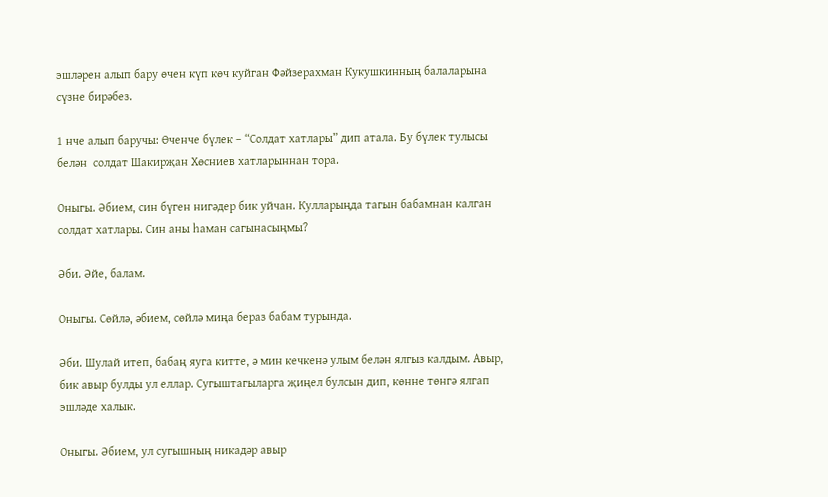эшләрен алып бару өчен күп көч куйган Фәйзерахман Кукушкинның балаларына сүзне бирәбез.

1 нче алып баручы: Өченче бүлек – “Солдат хатлары” дип атала. Бу бүлек тулысы  белән  солдат Шакирҗан Хөсниев хатларыннан тора.

Оныгы. Әбием, син бүген нигәдер бик уйчан. Кулларыңда тагын бабамнан калган солдат хатлары. Син аны һаман сагынасыңмы?

Әби. Әйе, балам.

Оныгы. Сөйлә, әбием, сөйлә миңа бераз бабам турында.

Әби. Шулай итеп, бабаң яуга китте, ә мин кечкенә улым белән ялгыз калдым. Авыр, бик авыр булды ул еллар. Сугыштагыларга җиңел булсын дип, көнне төнгә ялгап эшләде халык.

Оныгы. Әбием, ул сугышның никадәр авыр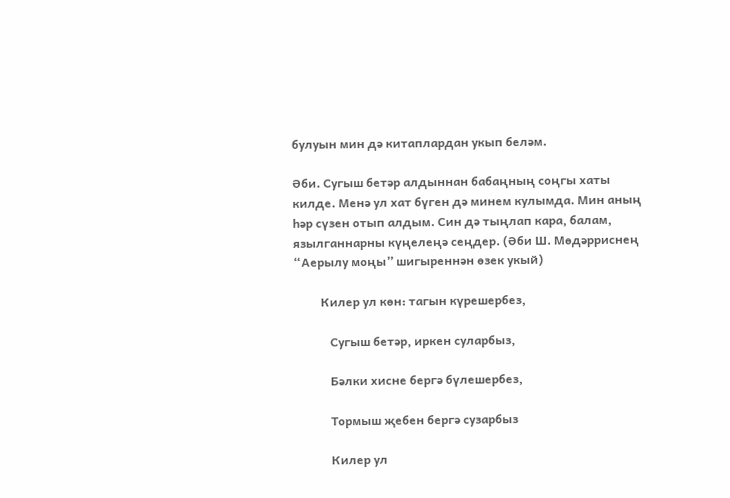булуын мин дә китаплардан укып беләм.

Әби. Сугыш бетәр алдыннан бабаңның соңгы хаты килде. Менә ул хат бүген дә минем кулымда. Мин аның һәр сүзен отып алдым. Син дә тыңлап кара, балам, язылганнарны күңелеңә сеңдер. (Әби Ш. Мөдәрриснең “Аерылу моңы” шигыреннән өзек укый)

         Килер ул көн: тагын күрешербез,

            Сугыш бетәр, иркен суларбыз,

            Бәлки хисне бергә бүлешербез,

            Тормыш җебен бергә сузарбыз

            Килер ул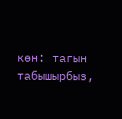көн: тагын табышырбыз,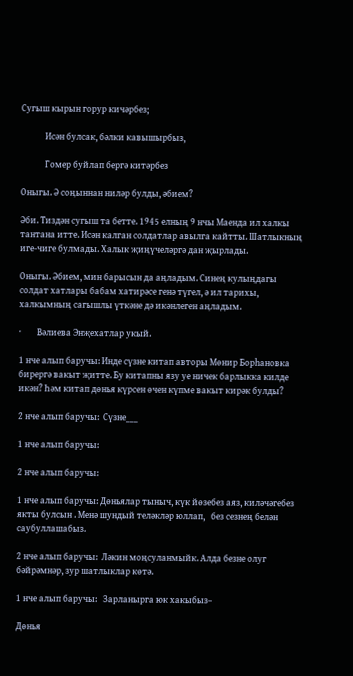Сугыш кырын горур кичәрбез;

            Исән булсак, бәлки кавышырбыз,

            Гомер буйлап бергә китәрбез

Оныгы. Ә соңыннан ниләр булды, әбием?

Әби. Тиздән сугыш та бетте. 1945 елның 9 нчы Маенда ил халкы тантана итте. Исән калган солдатлар авылга кайтты. Шатлыкның иге-чиге булмады. Халык җиңүчеләргә дан җырлады.

Оныгы. Әбием, мин барысын да аңладым. Синең кулыңдагы солдат хатлары бабам хатирәсе генә түгел, ә ил тарихы, халкымның сагышлы үткәне дә икәнлеген аңладым.

·        Вәлиева Энҗехатлар укый.

1 нче алып баручы: Инде сүзне китап авторы Мөнир Борһановка бирергә вакыт җитте. Бу китапны язу уе ничек барлыкка килде икән? Һәм китап дөнья күрсен өчен күпме вакыт кирәк булды?

2 нче алып баручы:  Сүзне___

1 нче алып баручы:

2 нче алып баручы:

1 нче алып баручы: Дөньялар тыныч, күк йөзебез аяз, киләчәгебез якты булсын . Менә шундый теләкләр юллап,   без сезнең белән саубуллашабыз.

2 нче алып баручы:  Ләкин моңсуланмыйк. Алда безне олуг  бәйрәмнәр, зур шатлыклар көтә.

1 нче алып баручы:   Зарланырга юк хакыбыз–

Дөнья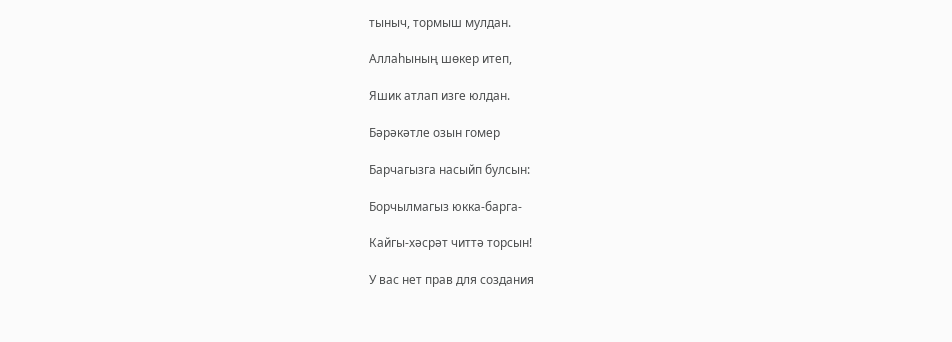тыныч, тормыш мулдан.

Аллаһының шөкер итеп,

Яшик атлап изге юлдан.

Бәрәкәтле озын гомер

Барчагызга насыйп булсын:

Борчылмагыз юкка-барга-

Кайгы-хәсрәт читтә торсын!

У вас нет прав для создания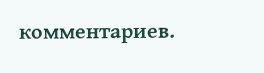комментариев.